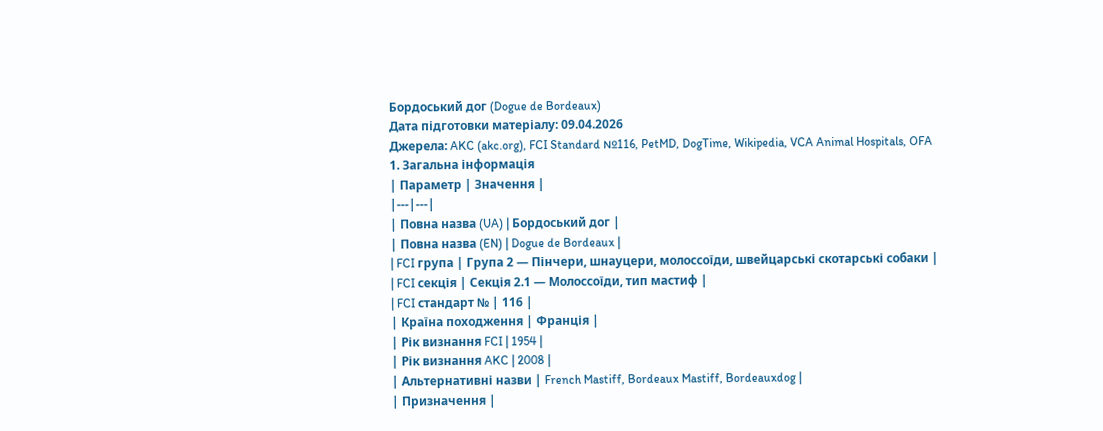Бордоський дог (Dogue de Bordeaux)
Дата підготовки матеріалу: 09.04.2026
Джерела: AKC (akc.org), FCI Standard №116, PetMD, DogTime, Wikipedia, VCA Animal Hospitals, OFA
1. Загальна інформація
| Параметр | Значення |
|---|---|
| Повна назва (UA) | Бордоський дог |
| Повна назва (EN) | Dogue de Bordeaux |
| FCI група | Група 2 — Пінчери, шнауцери, молоссоїди, швейцарські скотарські собаки |
| FCI секція | Секція 2.1 — Молоссоїди, тип мастиф |
| FCI стандарт № | 116 |
| Країна походження | Франція |
| Рік визнання FCI | 1954 |
| Рік визнання AKC | 2008 |
| Альтернативні назви | French Mastiff, Bordeaux Mastiff, Bordeauxdog |
| Призначення |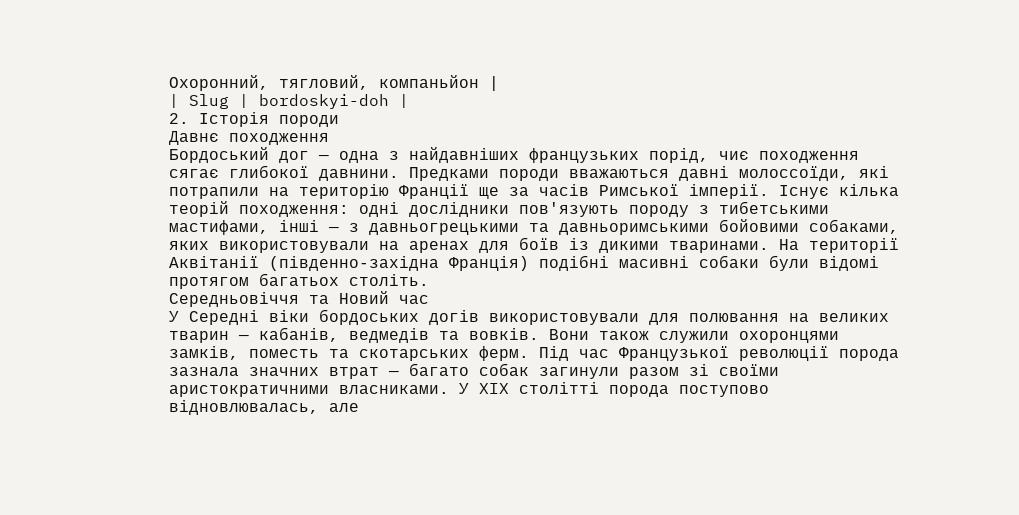Охоронний, тягловий, компаньйон |
| Slug | bordoskyi-doh |
2. Історія породи
Давнє походження
Бордоський дог — одна з найдавніших французьких порід, чиє походження сягає глибокої давнини. Предками породи вважаються давні молоссоїди, які потрапили на територію Франції ще за часів Римської імперії. Існує кілька теорій походження: одні дослідники пов'язують породу з тибетськими мастифами, інші — з давньогрецькими та давньоримськими бойовими собаками, яких використовували на аренах для боїв із дикими тваринами. На території Аквітанії (південно-західна Франція) подібні масивні собаки були відомі протягом багатьох століть.
Середньовіччя та Новий час
У Середні віки бордоських догів використовували для полювання на великих тварин — кабанів, ведмедів та вовків. Вони також служили охоронцями замків, поместь та скотарських ферм. Під час Французької революції порода зазнала значних втрат — багато собак загинули разом зі своїми аристократичними власниками. У XIX столітті порода поступово відновлювалась, але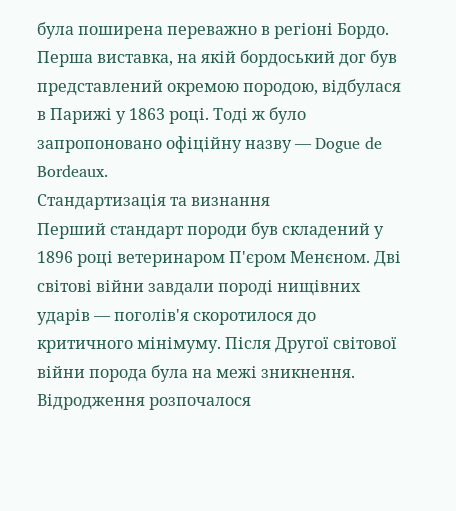була поширена переважно в регіоні Бордо. Перша виставка, на якій бордоський дог був представлений окремою породою, відбулася в Парижі у 1863 році. Тоді ж було запропоновано офіційну назву — Dogue de Bordeaux.
Стандартизація та визнання
Перший стандарт породи був складений у 1896 році ветеринаром П'єром Менєном. Дві світові війни завдали породі нищівних ударів — поголів'я скоротилося до критичного мінімуму. Після Другої світової війни порода була на межі зникнення. Відродження розпочалося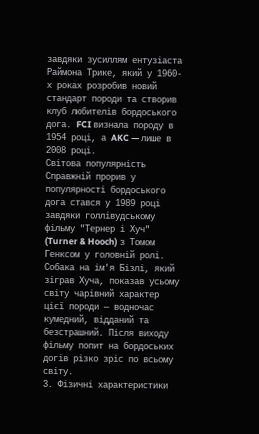завдяки зусиллям ентузіаста Раймона Трике, який у 1960-х роках розробив новий стандарт породи та створив клуб любителів бордоського дога. FCI визнала породу в 1954 році, а AKC — лише в 2008 році.
Світова популярність
Справжній прорив у популярності бордоського дога стався у 1989 році завдяки голлівудському фільму "Тернер і Хуч" (Turner & Hooch) з Томом Генксом у головній ролі. Собака на ім'я Бізлі, який зіграв Хуча, показав усьому світу чарівний характер цієї породи — водночас кумедний, відданий та безстрашний. Після виходу фільму попит на бордоських догів різко зріс по всьому світу.
3. Фізичні характеристики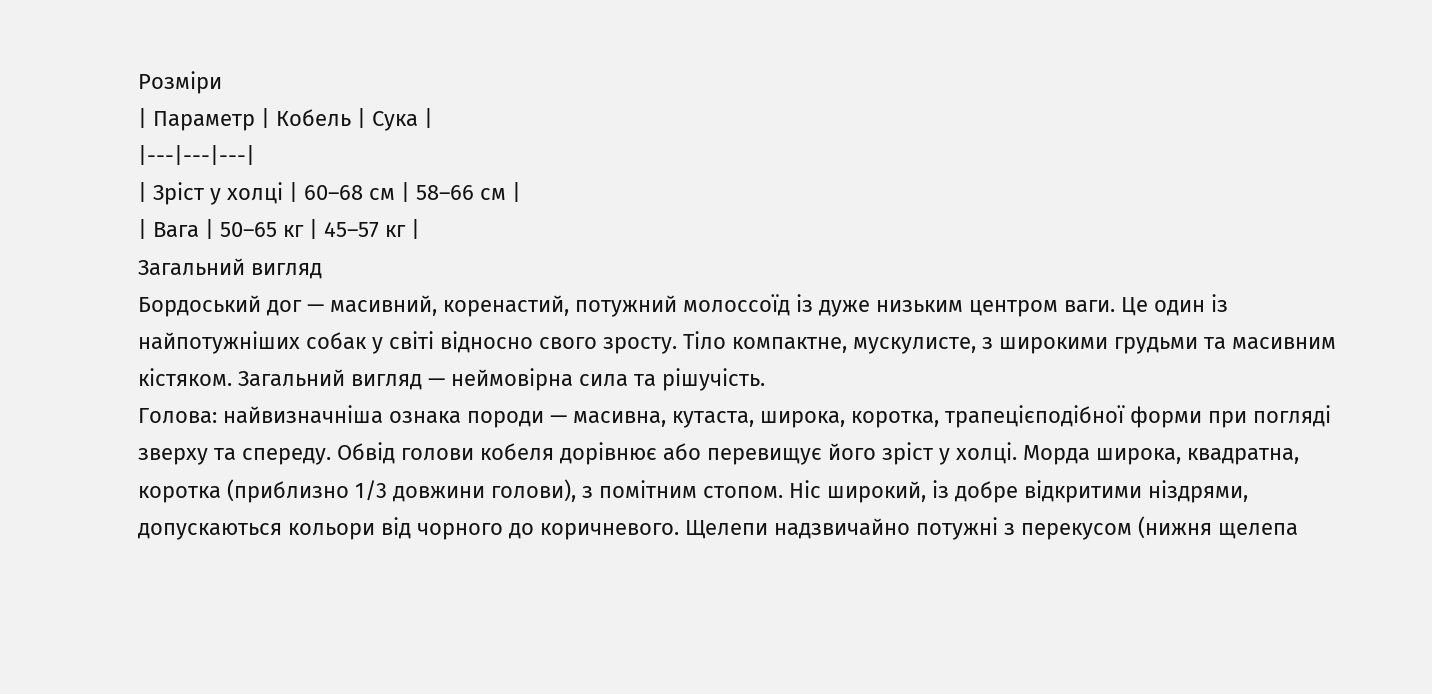Розміри
| Параметр | Кобель | Сука |
|---|---|---|
| Зріст у холці | 60–68 см | 58–66 см |
| Вага | 50–65 кг | 45–57 кг |
Загальний вигляд
Бордоський дог — масивний, коренастий, потужний молоссоїд із дуже низьким центром ваги. Це один із найпотужніших собак у світі відносно свого зросту. Тіло компактне, мускулисте, з широкими грудьми та масивним кістяком. Загальний вигляд — неймовірна сила та рішучість.
Голова: найвизначніша ознака породи — масивна, кутаста, широка, коротка, трапецієподібної форми при погляді зверху та спереду. Обвід голови кобеля дорівнює або перевищує його зріст у холці. Морда широка, квадратна, коротка (приблизно 1/3 довжини голови), з помітним стопом. Ніс широкий, із добре відкритими ніздрями, допускаються кольори від чорного до коричневого. Щелепи надзвичайно потужні з перекусом (нижня щелепа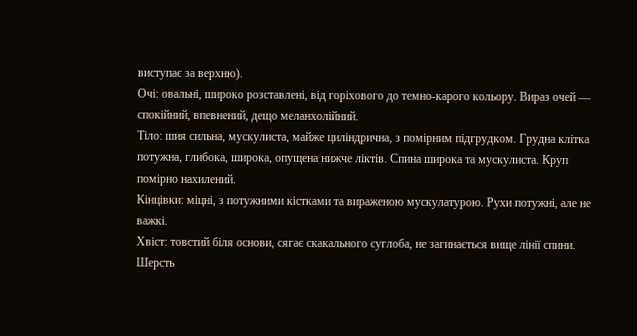виступає за верхню).
Очі: овальні, широко розставлені, від горіхового до темно-карого кольору. Вираз очей — спокійний, впевнений, дещо меланхолійний.
Тіло: шия сильна, мускулиста, майже циліндрична, з помірним підгрудком. Грудна клітка потужна, глибока, широка, опущена нижче ліктів. Спина широка та мускулиста. Круп помірно нахилений.
Кінцівки: міцні, з потужними кістками та вираженою мускулатурою. Рухи потужні, але не важкі.
Хвіст: товстий біля основи, сягає скакального суглоба, не загинається вище лінії спини.
Шерсть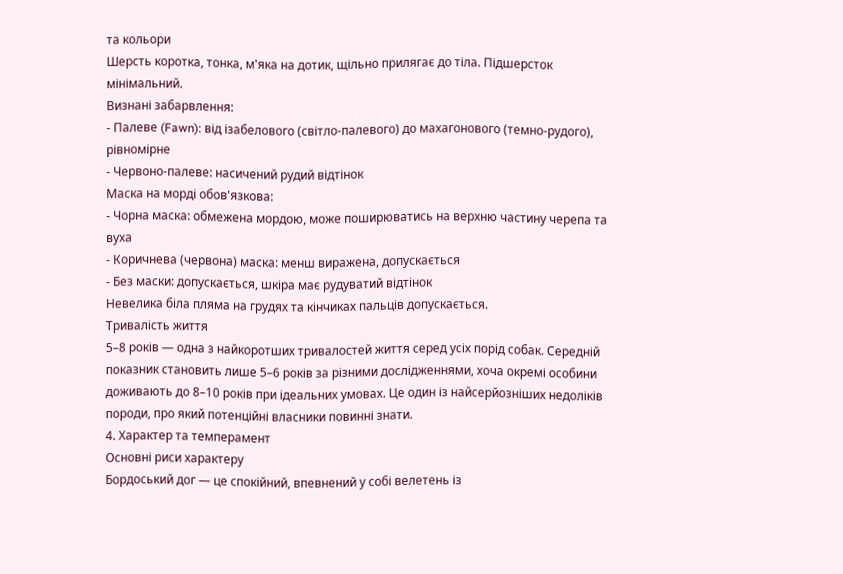та кольори
Шерсть коротка, тонка, м'яка на дотик, щільно прилягає до тіла. Підшерсток мінімальний.
Визнані забарвлення:
- Палеве (Fawn): від ізабелового (світло-палевого) до махагонового (темно-рудого), рівномірне
- Червоно-палеве: насичений рудий відтінок
Маска на морді обов'язкова:
- Чорна маска: обмежена мордою, може поширюватись на верхню частину черепа та вуха
- Коричнева (червона) маска: менш виражена, допускається
- Без маски: допускається, шкіра має рудуватий відтінок
Невелика біла пляма на грудях та кінчиках пальців допускається.
Тривалість життя
5–8 років — одна з найкоротших тривалостей життя серед усіх порід собак. Середній показник становить лише 5–6 років за різними дослідженнями, хоча окремі особини доживають до 8–10 років при ідеальних умовах. Це один із найсерйозніших недоліків породи, про який потенційні власники повинні знати.
4. Характер та темперамент
Основні риси характеру
Бордоський дог — це спокійний, впевнений у собі велетень із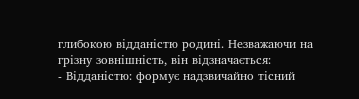глибокою відданістю родині. Незважаючи на грізну зовнішність, він відзначається:
- Відданістю: формує надзвичайно тісний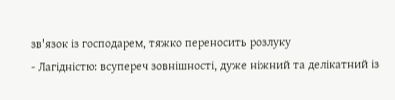зв'язок із господарем, тяжко переносить розлуку
- Лагідністю: всупереч зовнішності, дуже ніжний та делікатний із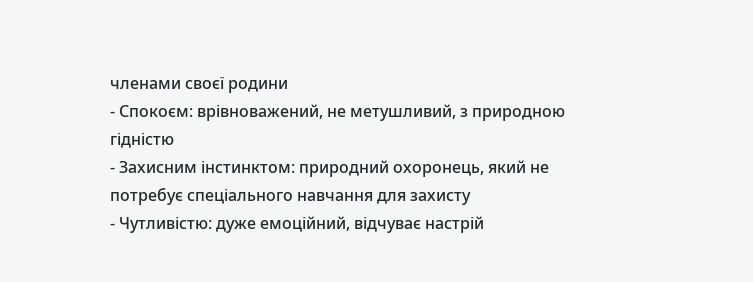членами своєї родини
- Спокоєм: врівноважений, не метушливий, з природною гідністю
- Захисним інстинктом: природний охоронець, який не потребує спеціального навчання для захисту
- Чутливістю: дуже емоційний, відчуває настрій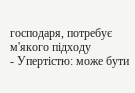господаря, потребує м'якого підходу
- Упертістю: може бути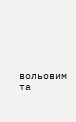вольовим та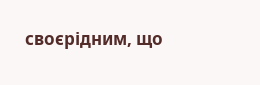своєрідним, що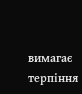вимагає терпіння